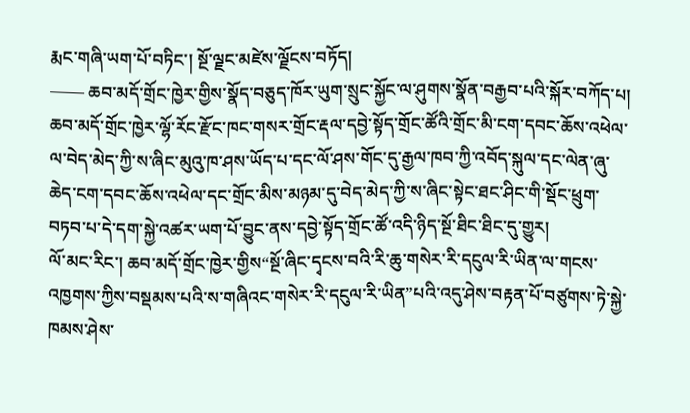རྨང་གཞི་ཡག་པོ་བཏིང་། སྔོ་ལྗང་མཛེས་ལྗོངས་བཏོད།
—— ཆབ་མདོ་གྲོང་ཁྱེར་གྱིས་སྣོད་བཅུད་ཁོར་ཡུག་སྲུང་སྐྱོང་ལ་ཤུགས་སྣོན་བརྒྱབ་པའི་སྐོར་བཀོད་པ།
ཆབ་མདོ་གྲོང་ཁྱེར་ལྷོ་རོང་རྫོང་ཁང་གསར་གྲོང་རྡལ་དབྱེ་སྟོད་གྲོང་ཚོའི་གྲོང་མི་ངག་དབང་ཆོས་འཕེལ་ལ་བེད་མེད་ཀྱི་ས་ཞིང་མུའུ་ཁ་ཤས་ཡོད་པ་དང་ལོ་ཤས་གོང་དུ་རྒྱལ་ཁབ་ཀྱི་འབོད་སྐུལ་དང་ལེན་ཞུ་ཆེད་ངག་དབང་ཆོས་འཕེལ་དང་གྲོང་མིས་མཉམ་དུ་བེད་མེད་ཀྱི་ས་ཞིང་སྟེང་ཐང་ཤིང་གི་སྡོང་ཕྲུག་བཏབ་པ་དེ་དག་སྐྱེ་འཚར་ཡག་པོ་བྱུང་ནས་དབྱེ་སྟོད་གྲོང་ཚོ་འདི་ཉིད་སྔོ་ཐིང་ཐིང་དུ་གྱུར།
ལོ་མང་རིང་། ཆབ་མདོ་གྲོང་ཁྱེར་གྱིས“སྔོ་ཞིང་དྭངས་བའི་རི་ཆུ་གསེར་རི་དངུལ་རི་ཡིན་ལ་གངས་འཁྱགས་ཀྱིས་བསྡམས་པའི་ས་གཞིའང་གསེར་རི་དངུལ་རི་ཡིན”པའི་འདུ་ཤེས་བརྟན་པོ་བཙུགས་ཏེ་སྐྱེ་ཁམས་ཤེས་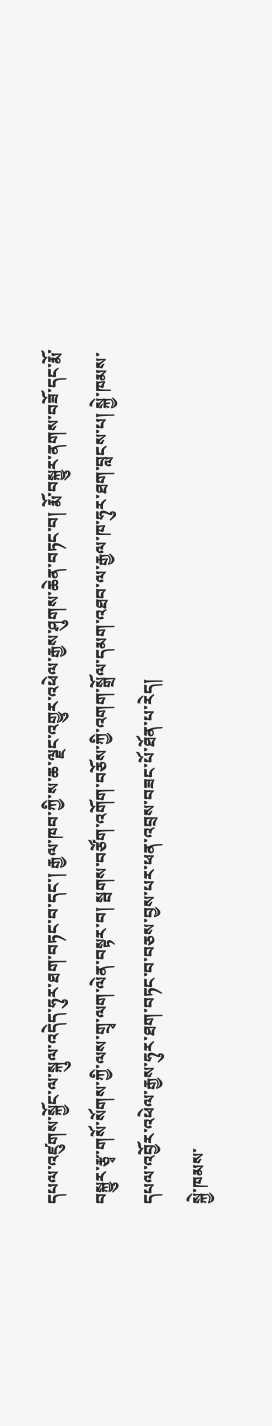དཔལ་འཛུགས་སྐྱོང་ལ་སྐུལ་འདེད་ཧུར་ཐག་བཏང་བ་དང་། རྒྱལ་ཁབ་ཀྱི་ས་ཆ་ལྗང་འགྱུར་འཕེལ་རྒྱས་ཤུགས་ཆེན་བཏང་བ། རྨོ་བསྐྱུར་ནགས་བཟོ་དང་རྨོ་བསྐྱུར་རྩྭ་གསོ་སོགས་ཀྱི་ལས་གྲྭ་ལག་ལེན་བསྟར་བ། སྦགས་བཙོག་འགོག་བཅོས་ཀྱི་འགག་སྒྲོལ་དམག་འཐབ་ལ་རྒྱལ་ཁ་ཧུར་ཐག་བླངས་པ། སྐྱེ་ཁམས་དཔལ་འབྱོར་འཕེལ་རྒྱས་ཧུར་ཐག་བཏང་བ་བཅས་བྱས་པར་ཕན་འབྲས་བཟང་པོ་ཐོན་པ་རེད།
སྐྱེ་ཁམས་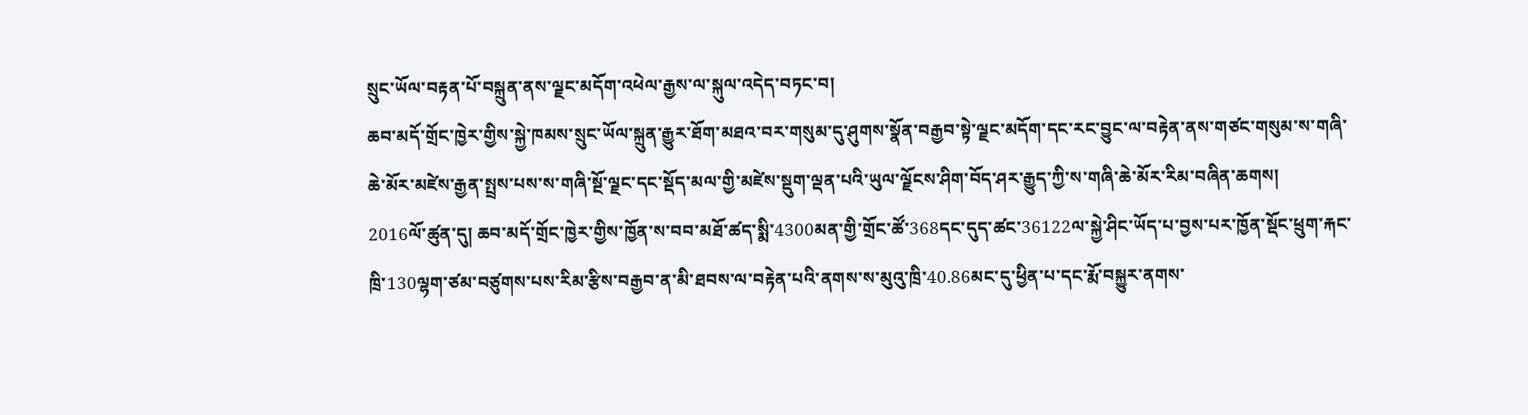སྲུང་ཡོལ་བརྟན་པོ་བསྐྲུན་ནས་ལྗང་མདོག་འཕེལ་རྒྱས་ལ་སྐུལ་འདེད་བཏང་བ།
ཆབ་མདོ་གྲོང་ཁྱེར་གྱིས་སྐྱེ་ཁམས་སྲུང་ཡོལ་སྐྲུན་རྒྱུར་ཐོག་མཐའ་བར་གསུམ་དུ་ཤུགས་སྣོན་བརྒྱབ་སྟེ་ལྗང་མདོག་དང་རང་བྱུང་ལ་བརྟེན་ནས་གཙང་གསུམ་ས་གཞི་ཆེ་མོར་མཛེས་རྒྱན་སྤྲས་པས་ས་གཞི་སྔོ་ལྗང་དང་སྡོད་མལ་གྱི་མཛེས་སྡུག་ལྡན་པའི་ཡུལ་ལྗོངས་ཤིག་བོད་ཤར་རྒྱུད་ཀྱི་ས་གཞི་ཆེ་མོར་རིམ་བཞིན་ཆགས།
2016ལོ་ཚུན་དུ། ཆབ་མདོ་གྲོང་ཁྱེར་གྱིས་ཁྱོན་ས་བབ་མཐོ་ཚད་སྨི་4300མན་གྱི་གྲོང་ཚོ་368དང་དུད་ཚང་36122ལ་སྐྱེ་ཤིང་ཡོད་པ་བྱས་པར་ཁྱོན་སྡོང་ཕྲུག་རྐང་ཁྲི་130ལྷག་ཙམ་བཙུགས་པས་རིམ་རྩིས་བརྒྱབ་ན་མི་ཐབས་ལ་བརྟེན་པའི་ནགས་ས་མུའུ་ཁྲི་40.86མང་དུ་ཕྱིན་པ་དང་རྨོ་བསྐྱུར་ནགས་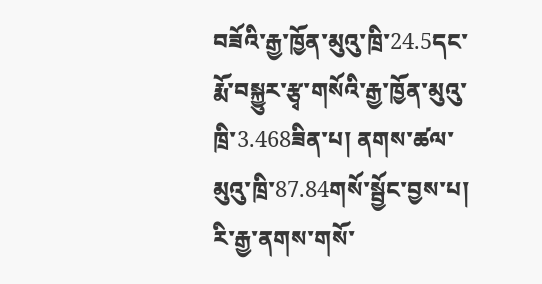བཟོའི་རྒྱ་ཁྱོན་མུའུ་ཁྲི་24.5དང་རྨོ་བསྐྱུར་རྩྭ་གསོའི་རྒྱ་ཁྱོན་མུའུ་ཁྲི་3.468ཟིན་པ། ནགས་ཚལ་མུའུ་ཁྲི་87.84གསོ་སྦྱོང་བྱས་པ། རི་རྒྱ་ནགས་གསོ་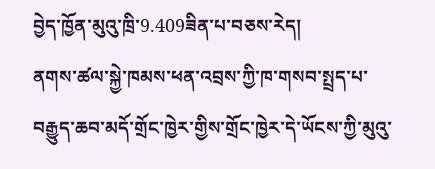བྱེད་ཁྱོན་མུའུ་ཁྲི་9.409ཟིན་པ་བཅས་རེད།
ནགས་ཚལ་སྐྱེ་ཁམས་ཕན་འབྲས་ཀྱི་ཁ་གསབ་སྤྲད་པ་བརྒྱུད་ཆབ་མདོ་གྲོང་ཁྱེར་གྱིས་གྲོང་ཁྱེར་དེ་ཡོངས་ཀྱི་མུའུ་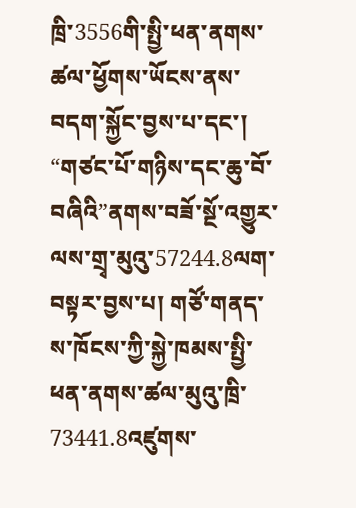ཁྲི་3556གི་སྤྱི་ཕན་ནགས་ཚལ་ཕྱོགས་ཡོངས་ནས་བདག་སྐྱོང་བྱས་པ་དང་། “གཙང་པོ་གཉིས་དང་ཆུ་བོ་བཞིའི”ནགས་བཟོ་སྔོ་འགྱུར་ལས་གྲྭ་མུའུ་57244.8ལག་བསྟར་བྱས་པ། གཙོ་གནད་ས་ཁོངས་ཀྱི་སྐྱེ་ཁམས་སྤྱི་ཕན་ནགས་ཚལ་མུའུ་ཁྲི་73441.8འཛུགས་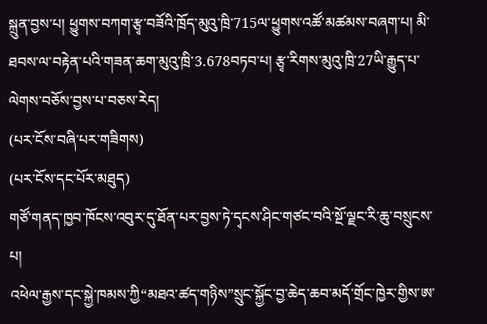སྐྲུན་བྱས་པ། ཕྱུགས་བཀག་རྩྭ་བཟོའི་ཁྲོད་མུའུ་ཁྲི་715ལ་ཕྱུགས་འཚོ་མཚམས་བཞག་པ། མི་ཐབས་ལ་བརྟེན་པའི་གཟན་ཆག་མུའུ་ཁྲི་3.678བཏབ་པ། རྩྭ་རིགས་མུའུ་ཁྲི་27ཡི་རྒྱུད་པ་ལེགས་བཅོས་བྱས་པ་བཅས་རེད།
(པར་ངོས་བཞི་པར་གཟིགས)
(པར་ངོས་དང་པོར་མཐུད)
གཙོ་གནད་ཁྱབ་ཁོངས་འབུར་དུ་ཐོན་པར་བྱས་ཏེ་དྭངས་ཤིང་གཙང་བའི་སྔོ་ལྗང་རི་ཆུ་བསྲུངས་པ།
འཕེལ་རྒྱས་དང་སྐྱེ་ཁམས་ཀྱི“མཐའ་ཚད་གཉིས”སྲུང་སྐྱོང་བྱ་ཆེད་ཆབ་མདོ་གྲོང་ཁྱེར་གྱིས་ཨ་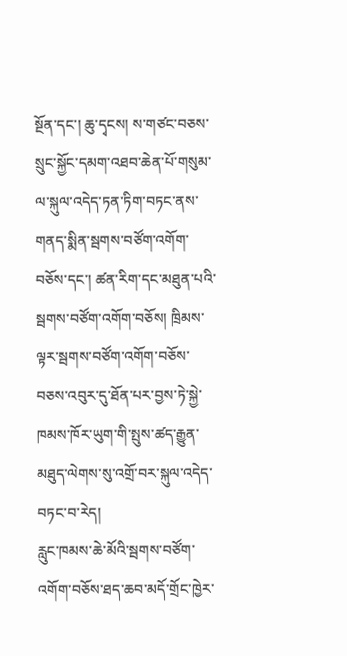སྔོན་དང་། ཆུ་དྭངས། ས་གཙང་བཅས་སྲུང་སྐྱོང་དམག་འཐབ་ཆེན་པོ་གསུམ་ལ་སྐུལ་འདེད་ཏན་ཏིག་བཏང་ནས་གནད་སྨིན་སྦགས་བཙོག་འགོག་བཅོས་དང་། ཚན་རིག་དང་མཐུན་པའི་སྦགས་བཙོག་འགོག་བཅོས། ཁྲིམས་ལྟར་སྦགས་བཙོག་འགོག་བཅོས་བཅས་འབུར་དུ་ཐོན་པར་བྱས་ཏེ་སྐྱེ་ཁམས་ཁོར་ཡུག་གི་སྤུས་ཚད་རྒྱུན་མཐུད་ལེགས་སུ་འགྲོ་བར་སྐུལ་འདེད་བཏང་བ་རེད།
རླུང་ཁམས་ཆེ་མོའི་སྦགས་བཙོག་འགོག་བཅོས་ཐད་ཆབ་མདོ་གྲོང་ཁྱེར་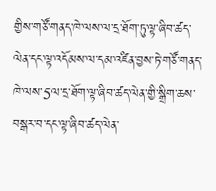གྱིས་གཙོ་གནད་ཁེ་ལས་ལ་དྲ་ཐོག་ཏུ་ལྟ་ཞིབ་ཚད་ལེན་དང་ལྟ་འདོམས་ལ་དམ་འཛིན་བྱས་ཏེ་གཙོ་གནད་ཁེ་ལས་5ལ་དྲ་ཐོག་ལྟ་ཞིབ་ཚད་ལེན་གྱི་སྒྲིག་ཆས་བསྒར་བ་དང་ལྟ་ཞིབ་ཚད་ལེན་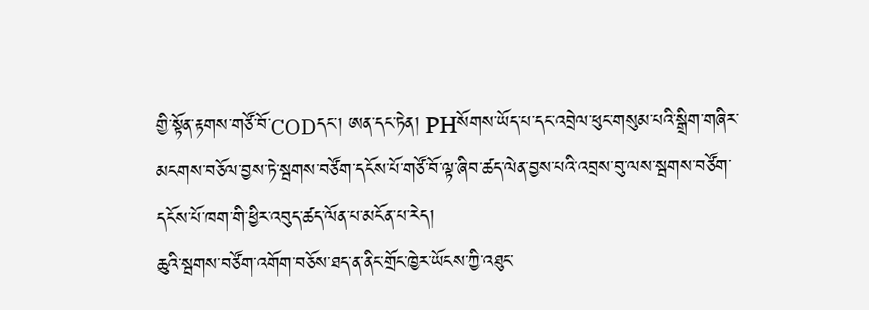གྱི་སྟོན་རྟགས་གཙོ་བོ་CODདང་། ཨན་དང་ཏེན། PHསོགས་ཡོད་པ་དང་འབྲེལ་ཕུང་གསུམ་པའི་སྒྲིག་གཞིར་མངགས་བཅོལ་བྱས་ཏེ་སྦགས་བཙོག་དངོས་པོ་གཙོ་བོ་ལྟ་ཞིབ་ཚད་ལེན་བྱས་པའི་འབྲས་བུ་ལས་སྦགས་བཙོག་དངོས་པོ་ཁག་གི་ཕྱིར་འབུད་ཚད་ལོན་པ་མངོན་པ་རེད།
ཆུའི་སྦགས་བཙོག་འགོག་བཅོས་ཐད་ན་ནིང་གྲོང་ཁྱེར་ཡོངས་ཀྱི་འཐུང་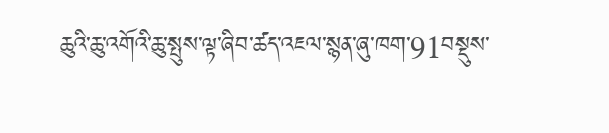ཆུའི་ཆུ་འགོའི་ཆུ་སྤུས་ལྟ་ཞིབ་ཚད་འཇལ་སྙན་ཞུ་ཁག་91བསྡུས་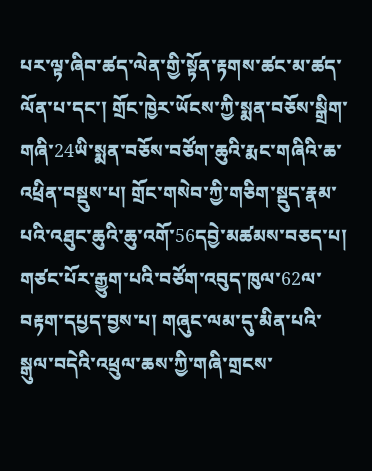པར་ལྟ་ཞིབ་ཚད་ལེན་གྱི་སྟོན་རྟགས་ཚང་མ་ཚད་ལོན་པ་དང་། གྲོང་ཁྱེར་ཡོངས་ཀྱི་སྨན་བཅོས་སྒྲིག་གཞི་24ཡི་སྨན་བཅོས་བཙོག་ཆུའི་རྨང་གཞིའི་ཆ་འཕྲིན་བསྡུས་པ། གྲོང་གསེབ་ཀྱི་གཅིག་སྡུད་རྣམ་པའི་འཐུང་ཆུའི་ཆུ་འགོ་56དབྱེ་མཚམས་བཅད་པ། གཙང་པོར་རྒྱུག་པའི་བཙོག་འབུད་ཁུལ་62ལ་བརྟག་དཔྱད་བྱས་པ། གཞུང་ལམ་དུ་མིན་པའི་སྒུལ་བདེའི་འཕྲུལ་ཆས་ཀྱི་གཞི་གྲངས་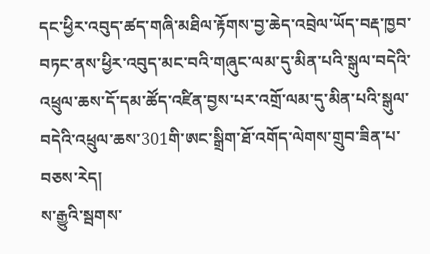དང་ཕྱིར་འབུད་ཚད་གཞི་མཐིལ་རྟོགས་བྱ་ཆེད་འབྲེལ་ཡོད་བརྡ་ཁྱབ་བཏང་ནས་ཕྱིར་འབུད་མང་བའི་གཞུང་ལམ་དུ་མིན་པའི་སྒུལ་བདེའི་འཕྲུལ་ཆས་དོ་དམ་ཚོད་འཛིན་བྱས་པར་འགྲོ་ལམ་དུ་མིན་པའི་སྒུལ་བདེའི་འཕྲུལ་ཆས་301གི་ཨང་སྒྲིག་ཐོ་འགོད་ལེགས་གྲུབ་ཟིན་པ་བཅས་རེད།
ས་རྒྱུའི་སྦགས་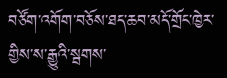བཙོག་འགོག་བཅོས་ཐད་ཆབ་མདོ་གྲོང་ཁྱེར་གྱིས་ས་རྒྱུའི་སྦགས་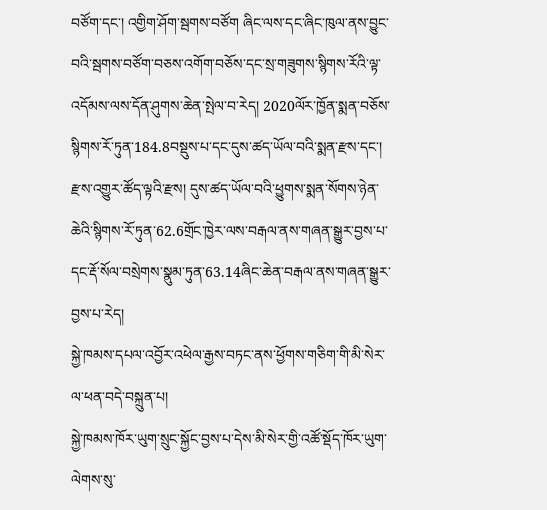བཙོག་དང་། འགྱིག་ཤོག་སྦགས་བཙོག ཞིང་ལས་དང་ཞིང་ཁུལ་ནས་བྱུང་བའི་སྦགས་བཙོག་བཅས་འགོག་བཅོས་དང་སྲ་གཟུགས་སྙིགས་རོའི་ལྟ་འདོམས་ལས་དོན་ཤུགས་ཆེན་སྤེལ་བ་རེད། 2020ལོར་ཁྱོན་སྨན་བཅོས་སྙིགས་རོ་ཏུན་184.8བསྡུས་པ་དང་དུས་ཚད་ཡོལ་བའི་སྨན་རྫས་དང་། རྫས་འགྱུར་ཚོད་ལྟའི་རྫས། དུས་ཚད་ཡོལ་བའི་ཕྱུགས་སྨན་སོགས་ཉེན་ཆེའི་སྙིགས་རོ་ཏུན་62.6གྲོང་ཁྱེར་ལས་བརྒལ་ནས་གཞན་སྒྱུར་བྱས་པ་དང་རྡོ་སོལ་བསྲེགས་སྣུམ་ཏུན་63.14ཞིང་ཆེན་བརྒལ་ནས་གཞན་སྒྱུར་བྱས་པ་རེད།
སྐྱེ་ཁམས་དཔལ་འབྱོར་འཕེལ་རྒྱས་བཏང་ནས་ཕྱོགས་གཅིག་གི་མི་སེར་ལ་ཕན་བདེ་བསྐྲུན་པ།
སྐྱེ་ཁམས་ཁོར་ཡུག་སྲུང་སྐྱོང་བྱས་པ་དེས་མི་སེར་གྱི་འཚོ་སྡོད་ཁོར་ཡུག་ལེགས་སུ་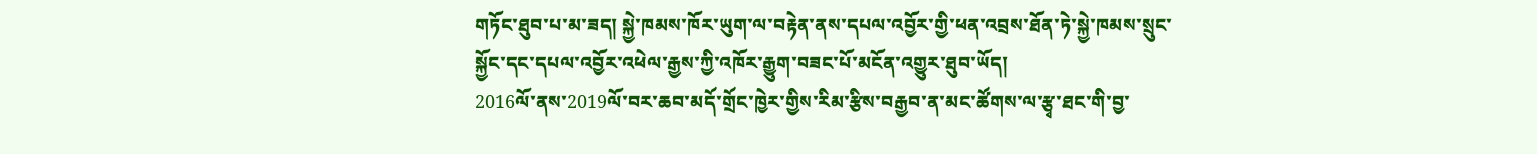གཏོང་ཐུབ་པ་མ་ཟད། སྐྱེ་ཁམས་ཁོར་ཡུག་ལ་བརྟེན་ནས་དཔལ་འབྱོར་གྱི་ཕན་འབྲས་ཐོན་ཏེ་སྐྱེ་ཁམས་སྲུང་སྐྱོང་དང་དཔལ་འབྱོར་འཕེལ་རྒྱས་ཀྱི་འཁོར་རྒྱུག་བཟང་པོ་མངོན་འགྱུར་ཐུབ་ཡོད།
2016ལོ་ནས་2019ལོ་བར་ཆབ་མདོ་གྲོང་ཁྱེར་གྱིས་རིམ་རྩིས་བརྒྱབ་ན་མང་ཚོགས་ལ་རྩྭ་ཐང་གི་བྱ་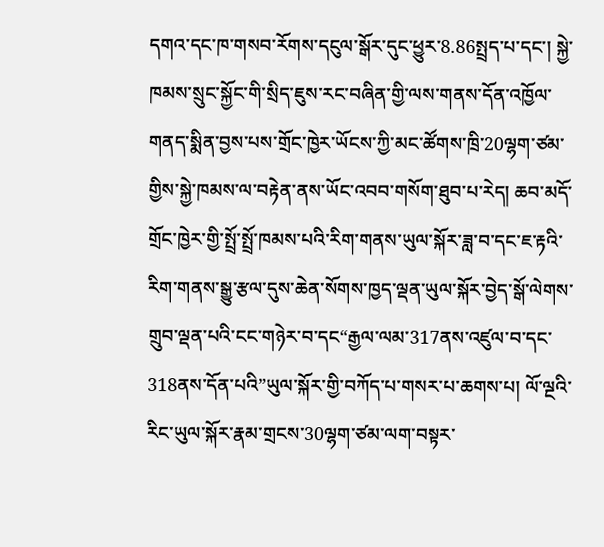དགའ་དང་ཁ་གསབ་རོགས་དངུལ་སྒོར་དུང་ཕྱུར་8.86སྤྲད་པ་དང་། སྐྱེ་ཁམས་སྲུང་སྐྱོང་གི་སྲིད་ཇུས་རང་བཞིན་གྱི་ལས་གནས་དོན་འཁྱོལ་གནད་སྨིན་བྱས་པས་གྲོང་ཁྱེར་ཡོངས་ཀྱི་མང་ཚོགས་ཁྲི་20ལྷག་ཙམ་གྱིས་སྐྱེ་ཁམས་ལ་བརྟེན་ནས་ཡོང་འབབ་གསོག་ཐུབ་པ་རེད། ཆབ་མདོ་གྲོང་ཁྱེར་གྱི་སྤྲོ་སྤྲོ་ཁམས་པའི་རིག་གནས་ཡུལ་སྐོར་ཟླ་བ་དང་ཇ་རྟའི་རིག་གནས་སྒྱུ་རྩལ་དུས་ཆེན་སོགས་ཁྱད་ལྡན་ཡུལ་སྐོར་བྱེད་སྒོ་ལེགས་གྲུབ་ལྡན་པའི་ངང་གཉེར་བ་དང“རྒྱལ་ལམ་317ནས་འཛུལ་བ་དང་318ནས་དོན་པའི”ཡུལ་སྐོར་གྱི་བཀོད་པ་གསར་པ་ཆགས་པ། ལོ་ལྔའི་རིང་ཡུལ་སྐོར་རྣམ་གྲངས་30ལྷག་ཙམ་ལག་བསྟར་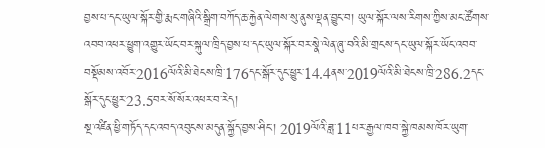བྱས་པ་དང་ཡུལ་སྐོར་གྱི་རྨང་གཞིའི་སྒྲིག་བཀོད་ཆ་རྐྱེན་ལེགས་སུ་ནུས་ལྡན་བྱུང་བ། ཡུལ་སྐོར་ལས་རིགས་ཀྱིས་མང་ཚོགས་འབབ་འཕར་ཕྱུག་འགྱུར་ཡོང་བར་སྐུལ་ཁྲིད་བྱས་པ་དང་ཡུལ་སྐོར་བར་སྣེ་ལེན་ཞུ་བའི་མི་གྲངས་དང་ཡུལ་སྐོར་ཡོང་འབབ་བསྡོམས་འབོར་2016ལོའི་མི་ཐེངས་ཁྲི་176དང་སྒོར་དུང་ཕྱུར་14.4ནས་2019ལོའི་མི་ཐེངས་ཁྲི་286.2དང་སྒོར་དུང་ཕྱུར་23.5བར་སོ་སོར་འཕར་བ་རེད།
སྔ་འཛིན་ཕྱི་གཏོད་དང་འབད་འབུངས་མདུན་སྐྱོད་བྱས་ཤིང་། 2019ལོའི་ཟླ་11པར་རྒྱལ་ཁབ་སྐྱེ་ཁམས་ཁོར་ཡུག་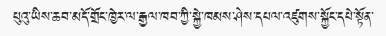པུའུ་ཡིས་ཆབ་མདོ་གྲོང་ཁྱེར་ལ་རྒྱལ་ཁབ་ཀྱི་སྐྱེ་ཁམས་ཤེས་དཔལ་འཛུགས་སྐྱོང་དཔེ་སྟོན་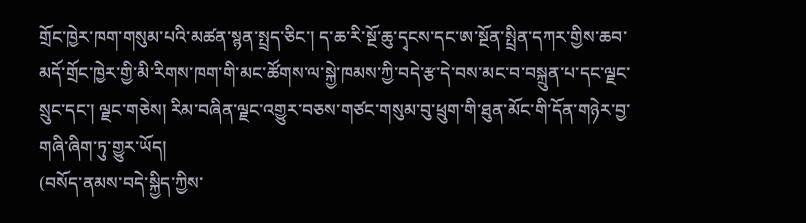གྲོང་ཁྱེར་ཁག་གསུམ་པའི་མཚན་སྙན་སྤྲད་ཅིང་། ད་ཆ་རི་སྔོ་ཆུ་དྭངས་དང་ཨ་སྔོན་སྤྲིན་དཀར་གྱིས་ཆབ་མདོ་གྲོང་ཁྱེར་གྱི་མི་རིགས་ཁག་གི་མང་ཚོགས་ལ་སྐྱེ་ཁམས་ཀྱི་བདེ་རྩ་དེ་བས་མང་བ་བསྐྲུན་པ་དང་ལྗང་སྲུང་དང་། ལྗང་གཅེས། རིམ་བཞིན་ལྗང་འགྱུར་བཅས་གཙང་གསུམ་བུ་ཕྲུག་གི་ཐུན་མོང་གི་དོན་གཉེར་བྱ་གཞི་ཞིག་ཏུ་གྱུར་ཡོད།
(བསོད་ནམས་བདེ་སྐྱིད་ཀྱིས་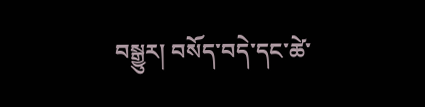བསྒྱུར། བསོད་བདེ་དང་ཚེ་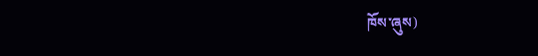ཁོས་ཞུས)